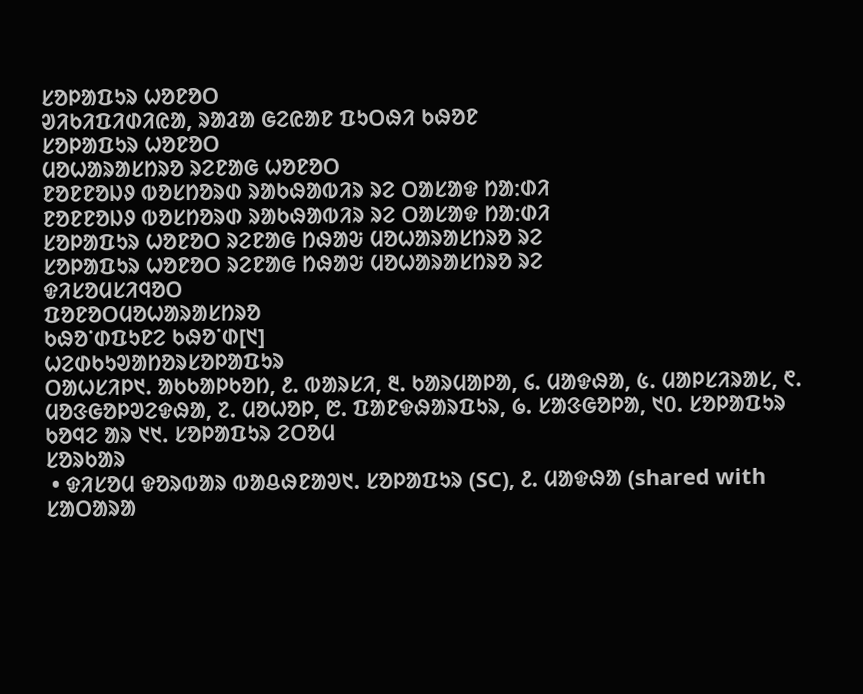ᱥᱚᱞᱟᱯᱩᱨ ᱦᱚᱱᱚᱛ
ᱣᱤᱠᱤᱯᱤᱰᱤᱭᱟ, ᱨᱟᱲᱟ ᱜᱮᱭᱟᱱ ᱯᱩᱛᱷᱤ ᱠᱷᱚᱱ
ᱥᱚᱞᱟᱯᱩᱨ ᱦᱚᱱᱚᱛ
ᱢᱚᱦᱟᱨᱟᱥᱴᱨᱚ ᱨᱮᱱᱟᱜ ᱦᱚᱱᱚᱛ
ᱱᱚᱱᱱᱚᱡᱽ ᱵᱚᱥᱴᱚᱨᱰ ᱨᱟᱠᱷᱟᱵᱤᱨ ᱨᱮ ᱛᱟᱥᱟᱫ ᱴᱟᱺᱰᱤ
ᱱᱚᱱᱱᱚᱡᱽ ᱵᱚᱥᱴᱚᱨᱰ ᱨᱟᱠᱷᱟᱵᱤᱨ ᱨᱮ ᱛᱟᱥᱟᱫ ᱴᱟᱺᱰᱤ
ᱥᱚᱞᱟᱯᱩᱨ ᱦᱚᱱᱚᱛ ᱨᱮᱱᱟᱜ ᱴᱷᱟᱶ ᱢᱚᱦᱟᱨᱟᱥᱴᱨᱚ ᱨᱮ
ᱥᱚᱞᱟᱯᱩᱨ ᱦᱚᱱᱚᱛ ᱨᱮᱱᱟᱜ ᱴᱷᱟᱶ ᱢᱚᱦᱟᱨᱟᱥᱴᱨᱚ ᱨᱮ
ᱫᱤᱥᱚᱢᱥᱤᱧᱚᱛ
ᱯᱚᱱᱚᱛᱢᱚᱦᱟᱨᱟᱥᱴᱨᱚ
ᱠᱷᱚᱸᱰᱯᱩᱱᱮ ᱠᱷᱚᱸᱰ[᱑]
ᱦᱮᱰᱠᱩᱣᱟᱴᱚᱨᱥᱚᱞᱟᱯᱩᱨ
ᱛᱟᱦᱥᱤᱞ᱑. ᱟᱠᱠᱟᱞᱠᱚᱴ, ᱒. ᱵᱟᱨᱥᱤ, ᱓. ᱠᱟᱨᱢᱟᱞᱟ, ᱔. ᱢᱟᱫᱷᱟ, ᱕. ᱢᱟᱞᱥᱤᱨᱟᱥ, ᱖. ᱢᱚᱝᱜᱚᱞᱣᱮᱫᱷᱟ, ᱗. ᱢᱚᱦᱚᱞ, ᱘. ᱯᱟᱱᱫᱷᱟᱨᱯᱩᱨ, ᱙. ᱥᱟᱝᱜᱚᱞᱟ, ᱑᱐. ᱥᱚᱞᱟᱯᱩᱨ ᱠᱚᱧᱮ ᱟᱨ ᱑᱑. ᱥᱚᱞᱟᱯᱩᱨ ᱮᱛᱚᱢ
ᱥᱚᱨᱠᱟᱨ
 • ᱫᱤᱥᱚᱢ ᱫᱚᱨᱵᱟᱨ ᱵᱟᱪᱷᱱᱟᱣ᱑. ᱥᱚᱞᱟᱯᱩᱨ (SC), ᱒. ᱢᱟᱫᱷᱟ (shared with ᱥᱟᱛᱟᱨᱟ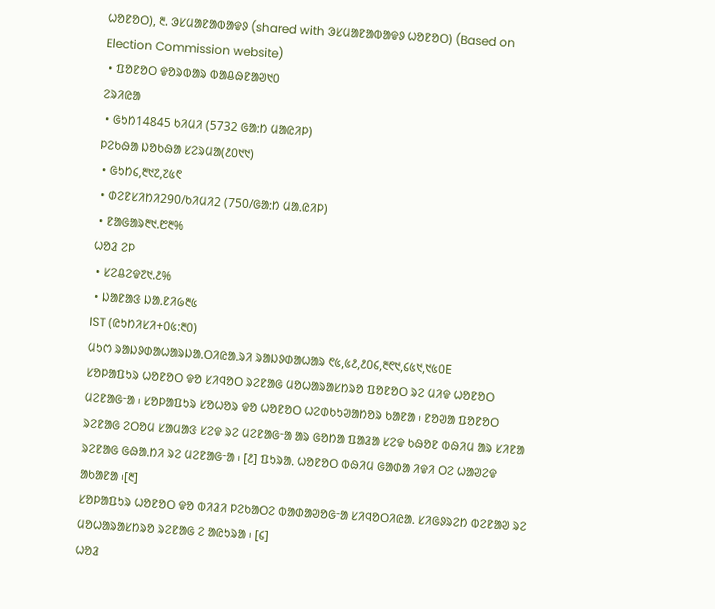ᱦᱚᱱᱚᱛ), ᱓. ᱳᱥᱢᱟᱱᱟᱵᱟᱫᱽ (shared with ᱳᱥᱢᱟᱱᱟᱵᱟᱫᱽ ᱦᱚᱱᱚᱛ) (Based on Election Commission website)
 • ᱯᱚᱱᱚᱛ ᱫᱚᱨᱵᱟᱨ ᱵᱟᱪᱷᱱᱟᱣ᱑᱐
ᱮᱨᱤᱭᱟ
 • ᱜᱩᱴ14845 ᱠᱤᱢᱤ (5732 ᱜᱟᱺᱴ ᱢᱟᱭᱤᱞ)
ᱞᱮᱠᱷᱟ ᱡᱚᱠᱷᱟ ᱥᱮᱨᱢᱟ(᱒᱐᱑᱑)
 • ᱜᱩᱴ᱔,᱓᱑᱗,᱗᱕᱖
 • ᱰᱮᱱᱥᱤᱴᱤ290/ᱠᱤᱢᱤ2 (750/ᱜᱟᱺᱴ ᱢᱟᱹᱭᱤᱞ)
 • ᱱᱟᱜᱟᱨ᱓᱑.᱘᱓%
ᱦᱚᱲ ᱮᱞ
 • ᱥᱮᱪᱮᱫ᱗᱑.᱒%
 • ᱡᱟᱱᱟᱝ ᱡᱟᱹᱱᱤ᱙᱓᱕
IST (ᱭᱩᱴᱤᱥᱤ+᱐᱕:᱓᱐)
ᱢᱩᱬ ᱨᱟᱡᱽᱰᱟᱦᱟᱨᱡᱟᱹᱛᱤᱭᱟᱹᱨᱤ ᱨᱟᱡᱽᱰᱟᱦᱟᱨ ᱖᱕,᱕᱒,᱒᱐᱔,᱓᱖᱑,᱔᱕᱑,᱑᱕᱐E
ᱥᱚᱞᱟᱯᱩᱨ ᱦᱚᱱᱚᱛ ᱫᱚ ᱥᱤᱧᱚᱛ ᱨᱮᱱᱟᱜ ᱢᱚᱦᱟᱨᱟᱥᱴᱨᱚ ᱯᱚᱱᱚᱛ ᱨᱮ ᱢᱤᱫ ᱦᱚᱱᱚᱛ ᱢᱮᱱᱟᱜᱼᱟ ᱾ ᱥᱚᱞᱟᱯᱩᱨ ᱥᱚᱦᱚᱨ ᱫᱚ ᱦᱚᱱᱚᱛ ᱦᱮᱰᱠᱩᱣᱟᱴᱚᱨ ᱠᱟᱱᱟ ᱾ ᱱᱚᱣᱟ ᱯᱚᱱᱚᱛ ᱨᱮᱱᱟᱜ ᱮᱛᱚᱢ ᱥᱟᱢᱟᱝ ᱥᱮᱫ ᱨᱮ ᱢᱮᱱᱟᱜᱼᱟ ᱟᱨ ᱜᱚᱴᱟ ᱯᱟᱲᱟ ᱥᱮᱫ ᱠᱷᱚᱱ ᱵᱷᱤᱢ ᱟᱨ ᱥᱤᱱᱟ ᱨᱮᱱᱟᱜ ᱜᱷᱟᱹᱴᱤ ᱨᱮ ᱢᱮᱱᱟᱜᱼᱟ ᱾ [᱒] ᱯᱩᱨᱟᱹ ᱦᱚᱱᱚᱛ ᱵᱷᱤᱢ ᱜᱟᱰᱟ ᱤᱫᱤ ᱛᱮ ᱦᱟᱣᱮᱫ ᱟᱠᱟᱱᱟ ᱾[᱓]
ᱥᱚᱞᱟᱯᱩᱨ ᱦᱚᱱᱚᱛ ᱫᱚ ᱵᱤᱲᱤ ᱞᱮᱠᱟᱛᱮ ᱵᱟᱰᱟᱣᱚᱜᱼᱟ ᱥᱤᱧᱚᱛᱤᱭᱟᱹ ᱥᱤᱜᱽᱨᱮᱴ ᱵᱮᱱᱟᱣ ᱨᱮ ᱢᱚᱦᱟᱨᱟᱥᱴᱨᱚ ᱨᱮᱱᱟᱜ ᱮ ᱟᱭᱩᱨᱟ ᱾ [᱔]
ᱦᱚᱲ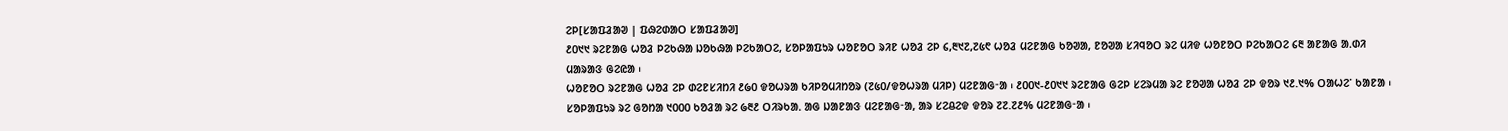ᱮᱞ[ᱥᱟᱯᱲᱟᱣ | ᱯᱷᱮᱰᱟᱛ ᱥᱟᱯᱲᱟᱣ]
᱒᱐᱑᱑ ᱨᱮᱱᱟᱜ ᱦᱚᱲ ᱞᱮᱠᱷᱟ ᱡᱚᱠᱷᱟ ᱞᱮᱠᱟᱛᱮ, ᱥᱚᱞᱟᱯᱩᱨ ᱦᱚᱱᱚᱛ ᱨᱤᱱ ᱦᱚᱲ ᱮᱞ ᱔,᱓᱑᱗,᱗᱕᱖ ᱦᱚᱲ ᱢᱮᱱᱟᱜ ᱠᱚᱣᱟ, ᱱᱚᱣᱟ ᱥᱤᱧᱚᱛ ᱨᱮ ᱢᱤᱫ ᱦᱚᱱᱚᱛ ᱞᱮᱠᱟᱛᱮ ᱔᱓ ᱟᱱᱟᱜ ᱟᱹᱰᱤ ᱢᱟᱨᱟᱝ ᱜᱮᱭᱟ ᱾
ᱦᱚᱱᱚᱛ ᱨᱮᱱᱟᱜ ᱦᱚᱲ ᱮᱞ ᱰᱮᱱᱥᱤᱴᱤ ᱒᱙᱐ ᱫᱚᱦᱨᱟ ᱠᱤᱞᱚᱢᱤᱴᱚᱨ (᱗᱕᱐/ᱫᱚᱦᱨᱟ ᱢᱤᱞ) ᱢᱮᱱᱟᱜᱼᱟ ᱾ ᱒᱐᱐᱑-᱒᱐᱑᱑ ᱨᱮᱱᱟᱜ ᱜᱮᱞ ᱥᱮᱨᱢᱟ ᱨᱮ ᱱᱚᱣᱟ ᱦᱚᱲ ᱮᱞ ᱫᱚᱨ ᱑᱒.᱑% ᱛᱟᱦᱮᱸ ᱠᱟᱱᱟ ᱾ ᱥᱚᱞᱟᱯᱩᱨ ᱨᱮ ᱜᱚᱴᱟ ᱑᱐᱐᱐ ᱠᱚᱲᱟ ᱨᱮ ᱙᱓᱒ ᱛᱤᱨᱠᱟᱹ ᱟᱜ ᱡᱟᱱᱟᱝ ᱢᱮᱱᱟᱜᱼᱟ, ᱟᱨ ᱥᱮᱪᱮᱫ ᱫᱚᱨ ᱗᱗.᱗᱒% ᱢᱮᱱᱟᱜᱼᱟ ᱾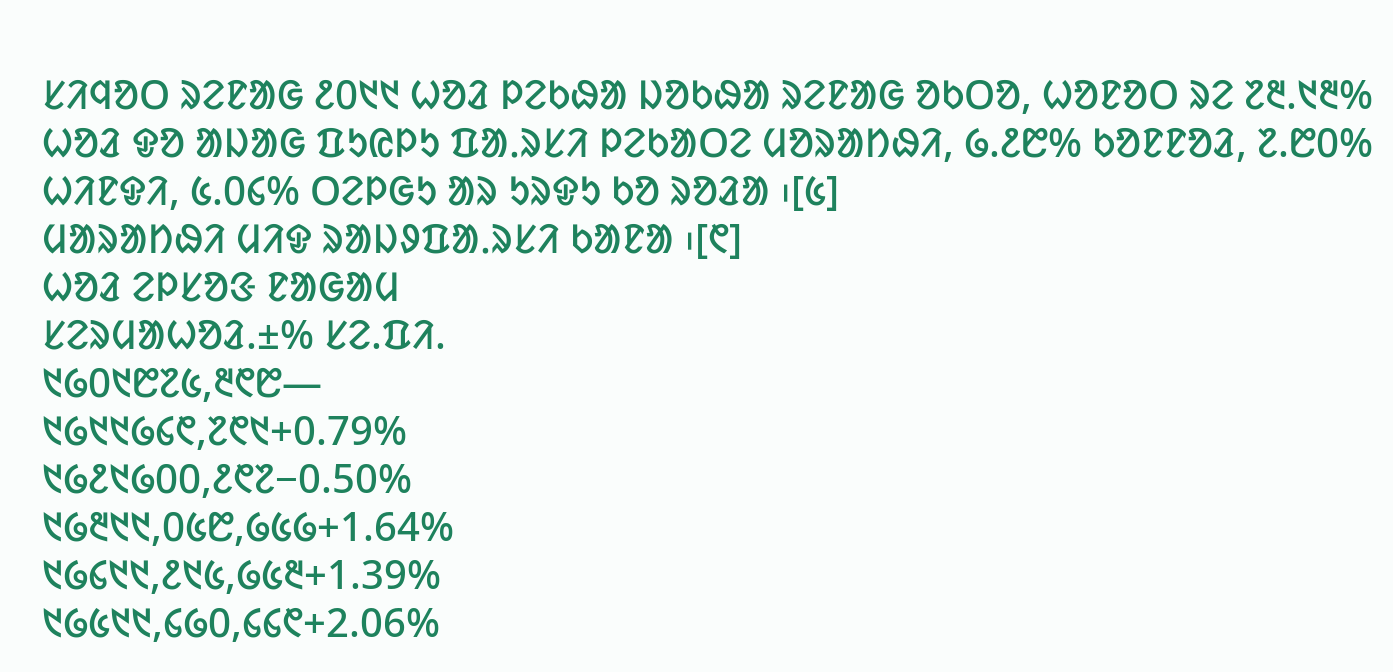ᱥᱤᱧᱚᱛ ᱨᱮᱱᱟᱜ ᱒᱐᱑᱑ ᱦᱚᱲ ᱞᱮᱠᱷᱟ ᱡᱚᱠᱷᱟ ᱨᱮᱱᱟᱜ ᱚᱠᱛᱚ, ᱦᱚᱱᱚᱛ ᱨᱮ ᱗᱓.᱑᱓% ᱦᱚᱲ ᱫᱚ ᱟᱡᱟᱜ ᱯᱩᱭᱞᱩ ᱯᱟᱹᱨᱥᱤ ᱞᱮᱠᱟᱛᱮ ᱢᱚᱨᱟᱴᱷᱤ, ᱙.᱒᱘% ᱠᱚᱱᱱᱚᱲ, ᱗.᱘᱐% ᱦᱤᱱᱫᱤ, ᱕.᱐᱔% ᱛᱮᱞᱜᱩ ᱟᱨ ᱩᱨᱫᱩ ᱠᱚ ᱨᱚᱲᱟ ᱾[᱕]
ᱢᱟᱨᱟᱴᱷᱤ ᱢᱤᱫ ᱨᱟᱡᱽᱯᱟᱹᱨᱥᱤ ᱠᱟᱱᱟ ᱾[᱖]
ᱦᱚᱲ ᱮᱞᱥᱚᱝ ᱱᱟᱜᱟᱢ
ᱥᱮᱨᱢᱟᱦᱚᱲ.±% ᱥᱮ.ᱯᱤ.
᱑᱙᱐᱑᱘᱗᱕,᱓᱖᱘—
᱑᱙᱑᱑᱙᱔᱖,᱗᱖᱑+0.79%
᱑᱙᱒᱑᱙᱐᱐,᱒᱖᱗−0.50%
᱑᱙᱓᱑᱑,᱐᱕᱘,᱙᱕᱙+1.64%
᱑᱙᱔᱑᱑,᱒᱑᱕,᱙᱕᱓+1.39%
᱑᱙᱕᱑᱑,᱔᱙᱐,᱔᱔᱖+2.06%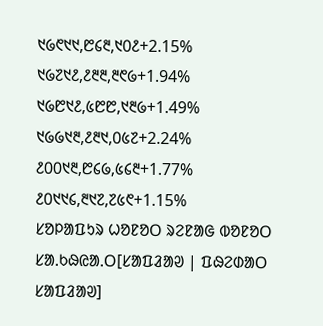᱑᱙᱖᱑᱑,᱘᱔᱓,᱑᱐᱒+2.15%
᱑᱙᱗᱑᱒,᱒᱓᱓,᱓᱖᱙+1.94%
᱑᱙᱘᱑᱒,᱕᱘᱘,᱑᱓᱙+1.49%
᱑᱙᱙᱑᱓,᱒᱓᱑,᱐᱕᱗+2.24%
᱒᱐᱐᱑᱓,᱘᱔᱙,᱕᱔᱓+1.77%
᱒᱐᱑᱑᱔,᱓᱑᱗,᱗᱕᱖+1.15%
ᱥᱚᱞᱟᱯᱩᱨ ᱦᱚᱱᱚᱛ ᱨᱮᱱᱟᱜ ᱵᱚᱱᱚᱛ
ᱥᱟᱹᱠᱷᱭᱟᱹᱛ[ᱥᱟᱯᱲᱟᱣ | ᱯᱷᱮᱰᱟᱛ ᱥᱟᱯᱲᱟᱣ]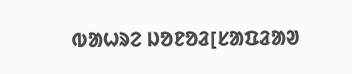ᱵᱟᱦᱨᱮ ᱡᱚᱱᱚᱲ[ᱥᱟᱯᱲᱟᱣ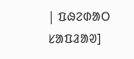| ᱯᱷᱮᱰᱟᱛ ᱥᱟᱯᱲᱟᱣ]